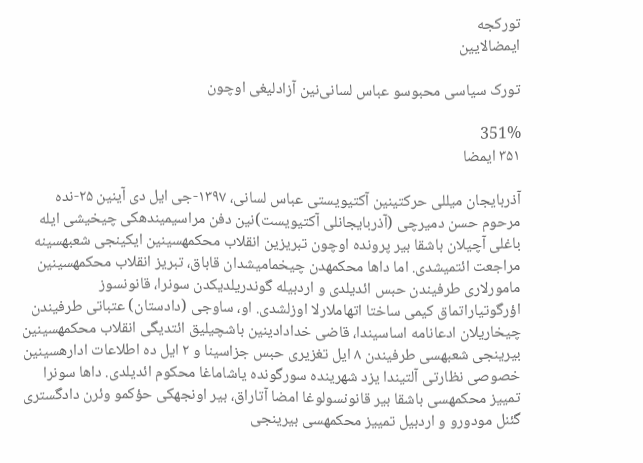تورکجه
ایمضالایین

تورک سیاسی محبوسو عباس لسانی‌نین آزادلیغی اوچون

351%
۳۵۱ ایمضا

آذربایجان میللی حرکتینین آکتیویستی عباس لسانی، ۱۳۹۷-جی ایل دی آینین ۲۵-نده مرحوم حسن دمیرچی (آذربایجانلی آکتیویست)نین دفن مراسیمیندهکی چیخیشی ایله باغلی آچیلان باشقا بیر پرونده اوچون تبریزین انقلاب محکمهسینین ایکینجی شعبهسینه مراجعت ائتمیشدی. اما داها محکمهدن چیخمامیشدان قاباق، تبریز انقلاب محکمهسینین مامورلاری طرفیندن حبس ائدیلدی و اردبیله گوندریلدیکدن سونرا، قانونسوز اؤرگوتیاراتماق کیمی ساختا اتهاملارلا اوزلشدی. او، ساوجی (دادستان) عتباتی طرفیندن چیخاریلان ادعانامه اساسیندا، قاضی خدادادینین باشچیلیق ائتدیگی انقلاب محکمهسینین بیرینجی شعبهسی طرفیندن ۸ ایل تغزیری حبس جزاسینا و ۲ ایل ده اطلاعات ادارهسینین خصوصی نظارتی آلتیندا یزد شهرینده سورگونده یاشاماغا محکوم ائدیلدی. داها سونرا تمییز محکمهسی باشقا بیر قانونسولوغا امضا آتاراق، بیر اونجهکی حؤکمو وئرن دادگستری گئنل مودورو و اردبیل تمییز محکمهسی بیرینجی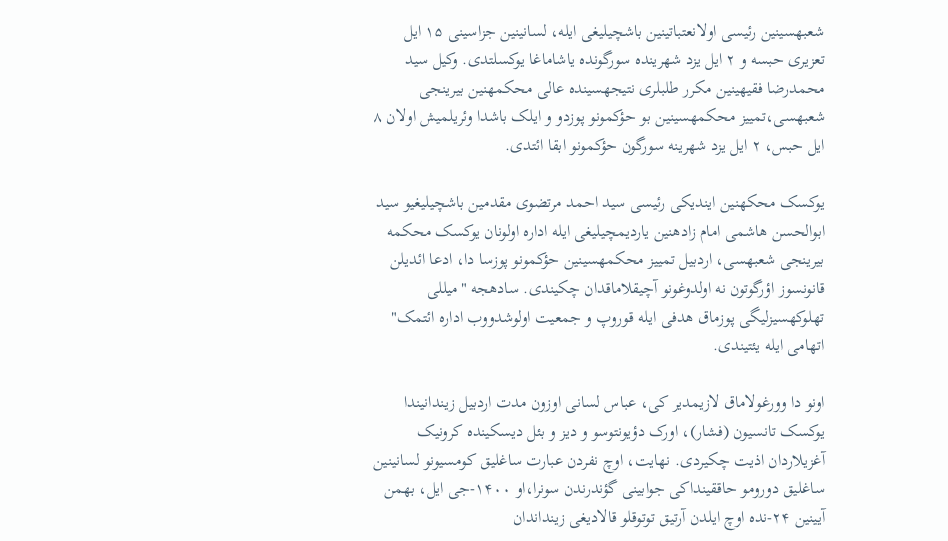شعبهسینین رئیسی اولانعتباتینین باشچیلیغی ایله، لسانینین جزاسینی ۱۵ ایل تعزیری حبسه و ۲ ایل یزد شهرینده سورگونده یاشاماغا یوکسلتدی. وکیل سید محمدرضا فقیهینین مکرر طلبلری نتیجهسینده عالی محکمهنین بیرینجی شعبهسی،تمییز محکمهسینین بو حؤکمونو پوزدو و ایلک باشدا وئریلمیش اولان ۸ ایل حبس، ۲ ایل یزد شهرینه سورگون حؤکمونو ابقا ائتدی.

یوکسک محکهنین ایندیکی رئیسی سید احمد مرتضوی مقدمین باشچیلیغیو سید ابوالحسن هاشمی امام زادهنین یاردیمچیلیغی ایله اداره اولونان یوکسک محکمه بیرینجی شعبهسی، اردبیل تمییز محکمهسینین حؤکمونو پوزسا دا، ادعا ائدیلن قانونسوز اؤرگوتون نه اولدوغونو آچیقلاماقدان چکیندی. سادهجه "میللی تهلوکهسیزلیگی پوزماق هدفی ایله قوروپ و جمعیت اولوشدووب اداره ائتمک" اتهامی ایله یئتیندی.

اونو دا وورغولاماق لازیمدیر کی، عباس لسانی اوزون مدت اردبیل زیندانیندا یوکسک تانسیون (فشار)، اورک دؤیونتوسو و دیز و بئل دیسکینده کرونیک آغزیلاردان اذیت چکیردی. نهایت، اوچ نفردن عبارت ساغلیق کومسیونو لسانینین ساغلیق دورومو حاققینداکی جوابینی گؤندرندن سونرا،او ۱۴۰۰-جی ایل، بهمن آیینین ۲۴-نده اوچ ایلدن آرتیق توتوقلو قالادیغی زینداندان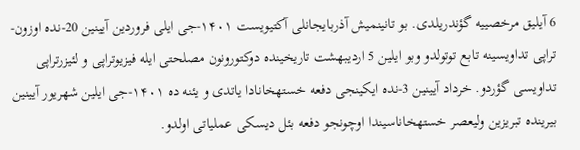6 آیلیق مرخصییه گؤندریلدی. بو تانینمیش آذربایجانلی آکتیویست ۱۴۰۱-جی ایلی فروردین آیینین 20-نده اوزون-تراپی تداویسینه تابع توتولدو وبو ایلین 5 اردیبهشت تاریخینده دوکتورونون مصلحتی ایله فیزیوتراپی و لئیزرتراپی تداویسی گؤردو. خرداد آیینین 3-نده ایکینجی دفعه خستهخانادا یاتدی و یئنه ده ۱۴۰۱-جی ایلین شهریور آیینین بیرینده تبریزین ولیعصر خستهخاناسیندا اوچونجو دفعه بئل دیسکی عملیاتی اولدو.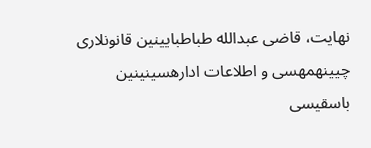نهایت، قاضی عبدالله طباطبایینین قانونلاری چیینهمهسی و اطلاعات ادارهسینینین باسقیسی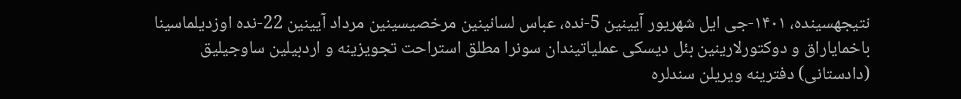نتیجهسینده، ۱۴۰۱-جی ایل شهریور آیینین 5-نده، عباس لسانینین مرخصیسینین مرداد آیینین 22-نده اوزدیلماسینا باخمایاراق و دوکتورلارینین بئل دیسکی عملیاتیندان سونرا مطلق استراحت تجویزینه و اردبیلین ساوجیلیق (دادستانی) دفترینه ویریلن سندلره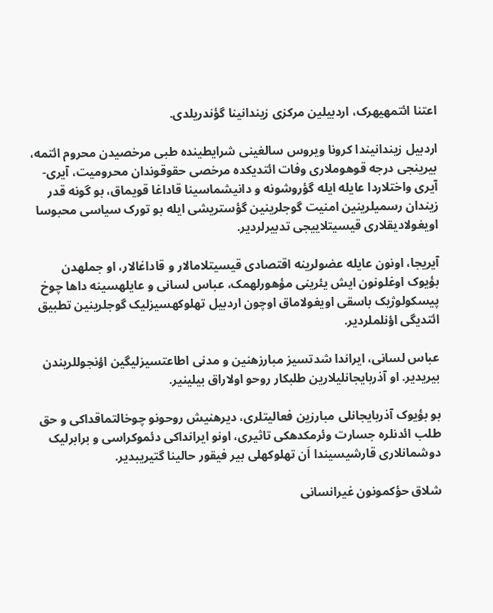اعتنا ائتمهیهرک، اردبیلین مرکزی زیندانینا گؤندریلدی.

اردبیل زیندانیندا کرونا ویروس سالغینی شرایطینده طبی مرخصیدن محروم ائتمه، بیرینجی درجه قوهوملاری وفات ائتدیکده مرخصی حقوقوندان محرومیت، آیری-آیری واختلاردا عایله ایله گؤروشونه و دانیشماسینا قاداغا قویماق، بو گونه قدر زیندان رسمیلرینین امنیت گوجلرینین گؤستریشی ایله بو تورک سیاسی محبوسا اویغولادیقلاری قیسیتلاییجی تدبیرلردیر.

آیریجا، اونون عایله عضولرینه اقتصادی قیسیتلامالار و قاداغالار، او جملهدن بؤیوک اوغلونون ایش یئرینی مؤهورلهمک، عباس لسانی و عایلهسینه داها چوخ پیسکولوژیک باسقی اویغولاماق اوچون اردبیل تهلوکهسیزلیک گوجلرینین تطبیق ائتدیگی اؤنلملردیر.

عباس لسانی، ایراندا شدتسیز مبارزهنین و مدنی اطاعتسیزلیگین اؤنجوللریندن بیریدیر. او آذربایجانلیلارین طلبکار روحو اولاراق بیلینیر.

بو بؤیوک آذربایجانلی مبارزین فعالیتلری، دیرهنیش روحونو چوخالتماقداکی و حق طلب ائدنلره جسارت وئرمکدهکی تاثیری، اونو ایرانداکی دئموکراسی و برابرلیک دوشمانلاری قارشیسیندا اَن تهلوکهلی بیر فیقور حالینا گتیریبدیر.

شلاق حؤکمونون غیرانسانی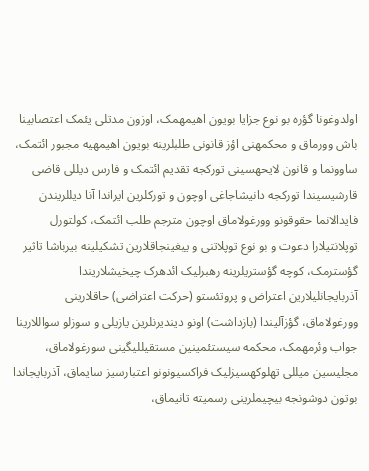اولدوغونا گؤره بو نوع جزایا بویون اهیمهمک، اوزون مدتلی یئمک اعتصابینا باش وورماق و محکمهنی اؤز قانونی طلبلرینه بویون اهیمهیه مجبور ائتمک، ساوونما و قانون لایحهسینی تورکجه تقدیم ائتمک و فارس دیللی قاضی قارشیسیندا تورکجه دانیشاجاغی اوچون و تورکلرین ایراندا آنا دیللریندن فایدالانما حقوقونو وورغولاماق اوچون مترجم طلب ائتمک، کولتورل توپلانتیلارا دعوت و بو نوع توپلاتنی و ییغینجاقلارین تشکیلینه بیرباشا تاثیر گؤسترمک، کوچه گؤستریلرینه رهبرلیک ائدهرک چیخیشلاریندا آذربایجانلیلارین اعتراض و پروتئستو (حرکت اعتراضی) حاقلارینی وورغولاماق، گؤزآلیندا (بازداشت) اونو دیندیرنلرین یازیلی و سوزلو سواللارینا جواب وئرمهمک، محکمه سیستئمینین مستقیللیگینی سورغولاماق، مجلیسین میللی تهلوکهسیزلیک فراکسیونونو اعتبارسیز سایماق، آذربایجاندا بوتون دوشونجه بیچیملرینی رسمیته تانیماق،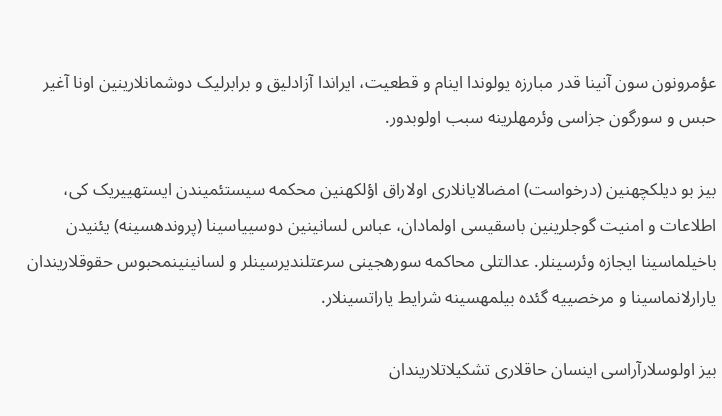عؤمرونون سون آنینا قدر مبارزه یولوندا اینام و قطعیت، ایراندا آزادلیق و برابرلیک دوشمانلارینین اونا آغیر حبس و سورگون جزاسی وئرمهلرینه سبب اولوبدور.

بیز بو دیلکچهنین (درخواست) امضالایانلاری اولاراق اؤلکهنین محکمه سیستئمیندن ایستهییریک کی، اطلاعات و امنیت گوجلرینین باسقیسی اولمادان، عباس لسانینین دوسییاسینا (پروندهسینه) یئنیدن باخیلماسینا ایجازه وئرسینلر. عدالتلی محاکمه سورهجینی سرعتلندیرسینلر و لسانینینمحبوس حقوقلاریندان یارارلانماسینا و مرخصییه گئده بیلمهسینه شرایط یاراتسینلار.

بیز اولوسلارآراسی اینسان حاقلاری تشکیلاتلاریندان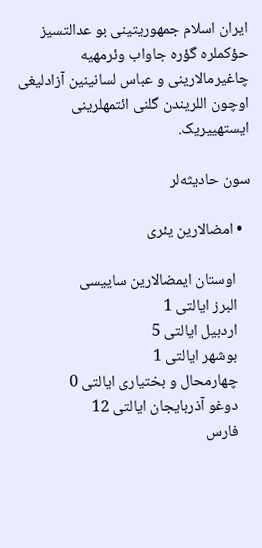ایران اسلام جمهوریتینی بو عدالتسیز حؤکملره گؤره جاواب وئرمهیه چاغیرمالارینی و عباس لسانینین آزادلیغی اوچون اللریندن گلنی ائتمهلرینی ایستهییریک.

سون حادیثه‌لر

  • امضالارین یئری

    اوستان ایمضالارین ساییسی
    البرز ایالتی 1
    اردبیل ایالتی 5
    بوشهر ایالتی 1
    چهارمحال و بختیاری ایالتی 0
    دوغو آذربایجان ایالتی 12
    فارس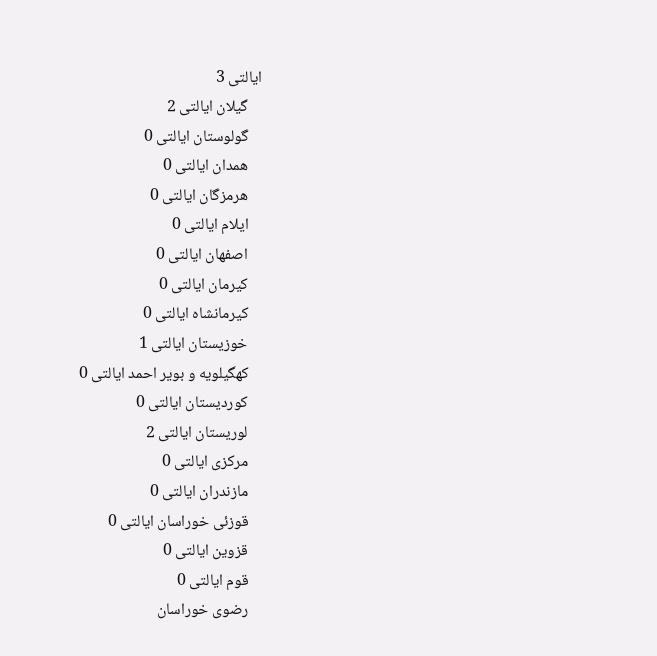ایالتی 3
    گیلان ایالتی 2
    گولوستان ایالتی 0
    همدان ایالتی 0
    هرمزگان ایالتی 0
    ایلام ایالتی 0
    اصفهان ایالتی 0
    کیرمان ایالتی 0
    کیرمانشاه ایالتی 0
    خوزیستان ایالتی 1
    کهگیلویه و بویر احمد ایالتی 0
    کوردیستان ایالتی 0
    لوریستان ایالتی 2
    مرکزی ایالتی 0
    مازندران ایالتی 0
    قوزئی خوراسان ایالتی 0
    قزوین ایالتی 0
    قوم ایالتی 0
    رضوی خوراسان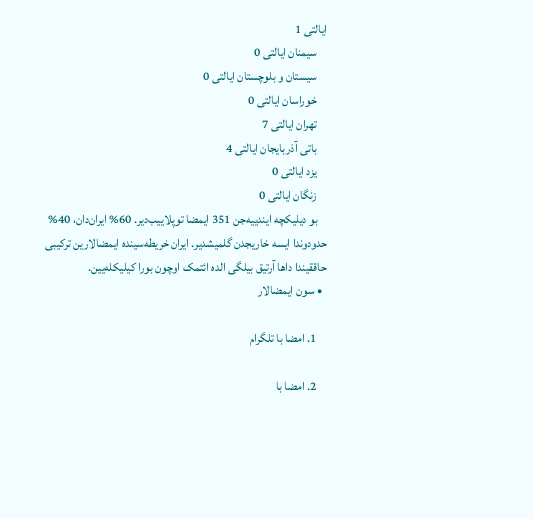ایالتی 1
    سیمنان ایالتی 0
    سیستان و بلوچستان ایالتی 0
    خوراسان ایالتی 0
    تهران ایالتی 7
    باتی آذربایجان ایالتی 4
    یزد ایالتی 0
    زنگان ایالتی 0
    بو دیلیکچه ایندییه‌جن 351 ایمضا توپلاییب‌دیر. 60% ایران‌دان، 40% حدودوندا ایسه خاریجدن گلمیشدیر. ایران خریطه‌سینده ایمضالارین ترکیبی حاققیندا داها آرتیق بیلگی الده ائتمک اوچون بورا کیلیکله‌یین.
  • سون ایمضالار

    1. امضا با تلگرام

    2. امضا با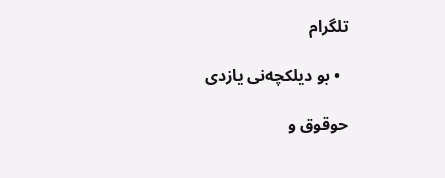تلگرام

  • بو دیلکچه‌نی یازدی

حوقوق و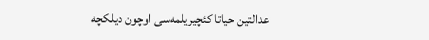عدالتین حیاتا کئچیریلمه‌سی اوچون دیلکچه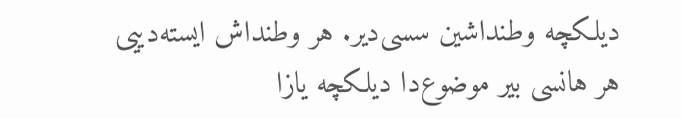دیلکچه وطنداشین سسی‌دیر. هر وطنداش ایسته‌دییی هر هانسی بیر موضوع‌دا دیلکچه یازا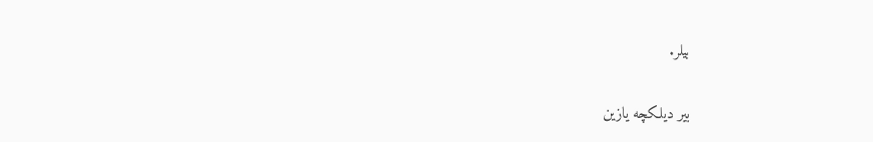بیلر.

بیر دیلکچه یازین